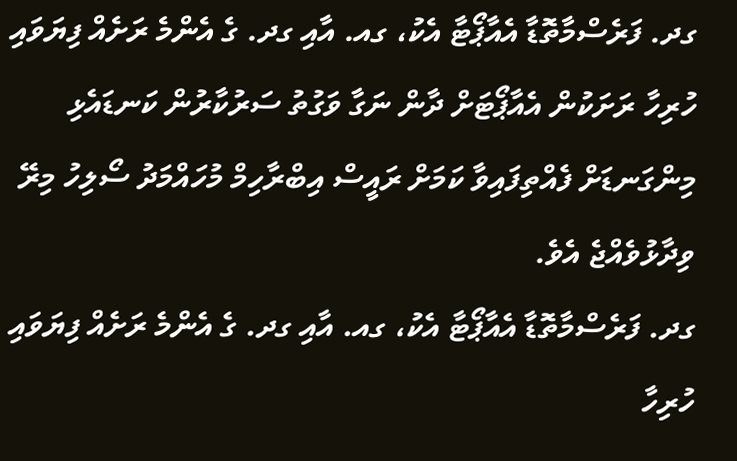ގދ. ފަރެސްމާތޮޑާ އެއާޕޯޓާ އެކު، ގއ. އާއި ގދ. ގެ އެންމެ ރަށެއް ފިޔަވައި ހުރިހާ ރަށަކުން އެއާޕޯޓަށް ދާން ނަގާ ވަގުތު ސަރުކާރުން ކަނޑައެޅި މިންގަނޑަށް ފެއްތިފައިވާ ކަމަށް ރައީސް އިބްރާހިމް މުހައްމަދު ސޯލިހު މިރޭ ވިދާޅުވެއްޖެ އެވެ.
ގދ. ފަރެސްމާތޮޑާ އެއާޕޯޓާ އެކު، ގއ. އާއި ގދ. ގެ އެންމެ ރަށެއް ފިޔަވައި ހުރިހާ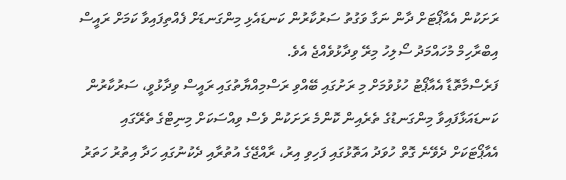ރަށަކުން އެއާޕޯޓަށް ދާން ނަގާ ވަގުތު ސަރުކާރުން ކަނޑައެޅި މިންގަނޑަށް ފެއްތިފައިވާ ކަމަށް ރައީސް އިބްރާހިމް މުހައްމަދު ސޯލިހު މިރޭ ވިދާޅުވެއްޖެ އެވެ.
ފަރެސްމާތޮޑާ އެއާޕޯޓު ހުޅުވުމަށް މި ރަށުގައި ބޭއްވި ރަސްމިއްޔާތުގައި ރައީސް ވިދާޅުވީ، ސަރުކާރުން ކަނޑައަޅާފައިވާ މިންގަނޑުގެ ތެރެއިން ކޮންމެ ރަށަކުން ވެސް ވިއްސަކަށް މިނިޓްގެ ތެރޭގައި އެއާޕޯޓަކަށް ދެވޭނެ ގޮތް ހުވަދު އަތޮޅުގައި ފަހިވި އިރު، ރާއްޖޭގެ އުތުރާއި ދެކުނުގައި ހަދާ އިތުރު ހަތަރު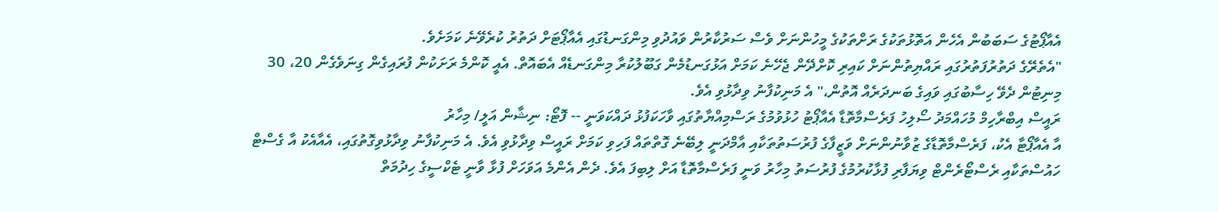އެއާޕޯޓުގެ ސަބަބުން އެހެން އަތޮޅުތަކުގެ ރަށްތަކުގެ މީހުންނަށް ވެސް ސަރުކާރުން ވައުދުވި މިންގަނޑުގައި އެއާޕޯޓަށް ދަތުރު ކުރެވޭނެ ކަމަށެވެ.
"އެތެރޭގެ ދަތުރުފަތުރުގައި ރައްޔިތުންނަށް ކައިރި ކޮށްދޭން ޖެހޭނެ ކަމަށް އަޅުގަނޑުމެން ގަބޫލުކުރާ މިންގަނޑެއް އެބައޮތް. އެއީ ކޮންމެ ރަށަކުން ފުރައިގެން ގިނަވެގެން 20، 30 މިނިޓުން ދެވޭ ހިސާބުގައި ވައިގެ ބަނދަރެއް އޮތުން،" އެ މަނިކުފާނު ވިދާޅުވި އެވެ.
ރައީސް އިބްރާހިމް މުހައްމަދު ސޯލިހު ފަރެސްމާތޮޑާ އެއާޕޯޓު ހުޅުވުމުގެ ރަސްމިއްޔާތުގައި ވާހަކަފުޅު ދައްކަވަނީ -- ފޮޓޯ: ނިޝާން އަލީ/ މިހާރު
އާ އެއާޕޯޓާ އެކު، ފަރެސްމާތޮޑާގެ ޒުވާނުންނަށް ވަޒީފާގެ ފުރުސަތުތަކާއި އާމްދަނީ ލިބޭނެ ގޮތްތައް ފަހިވި ކަމަށް ރައީސް ވިދާޅުވި އެވެ. އެ މަނިކުފާނު ވިދާޅުވިގޮތުގައި، އެއާއެކު އާ ގެސްޓް ހައުސްތަކާއި ރެސްޓޯރެންޓް ވިޔަފާރި ފުޅާކުރުމުގެ ފުރުސަތު މިހާރު ވަނީ ފަރެސްމާތޮޑާ އަށް ލިބިފަ އެވެ. ދެން އެންމެ އަވަހަށް ފުޅާ ވާނީ ޓެކްސީގެ ހިދުމަތް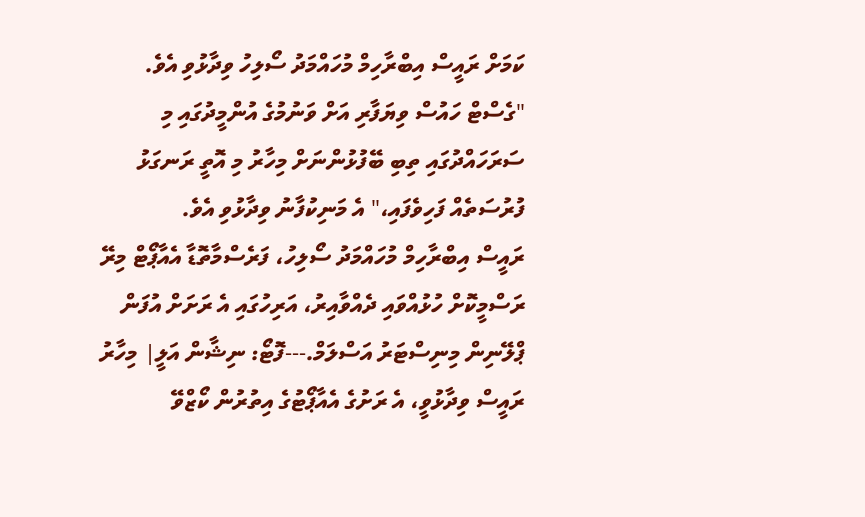ކަމަށް ރައީސް އިބްރާހިމް މުހައްމަދު ސޯލިހު ވިދާޅުވި އެވެ.
"ގެސްޓް ހައުސް ވިޔަފާރި އަށް ވަނުމުގެ އުންމީދުގައި މި ސަރަހައްދުގައި ތިބި ބޭފުޅުންނަށް މިހާރު މި އޮތީ ރަނގަޅު ފުރުސަތެއް ފަހިވެފައި،" އެ މަނިކުފާނު ވިދާޅުވި އެވެ.
ރައީސް އިބްރާހިމް މުހައްމަދު ސޯލިހު، ފަރެސްމާތޮޑާ އެއާޕޯޓް މިރޭ ރަސްމީކޮށް ހުޅުއްވައި ދެއްވާއިރު، އަރިހުގައި އެ ރަށަށް އުފަން ޕްލޭނިން މިނިސްޓަރު އަސްލަމް.---ފޮޓޯ: ނިޝާން އަލީ| މިހާރު
ރައީސް ވިދާޅުވީ، އެ ރަށުގެ އެއާޕޯޓުގެ އިތުރުން ކޯޒްވޭ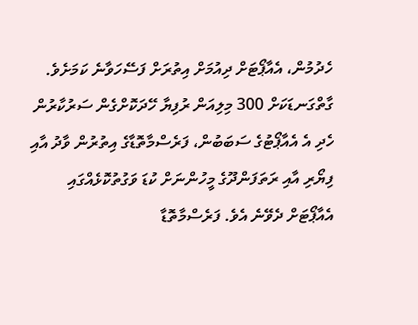ހެދުމުން، އެއާޕޯޓަށް ދިއުމަށް އިތުރަށް ފަސޭހަވާނެ ކަމަށެވެ.
ގާތްގަނޑަކަށް 300 މިލިއަން ރުފިޔާ ހޭދަކޮށްގެން ސަރުކާރުން ހެދި އެ އެއާޕޯޓުގެ ސަބަބުން، ފަރެސްމާތޮޑާގެ އިތުރުން ވާދު އާއި ފިޔޯރި އާއި ރަތަފަންދޫގެ މީހުންނަށް ކުޑަ ވަގުތުކޮޅެއްގައި އެއާޕޯޓަށް ދެވޭނެ އެވެ. ފަރެސްމާތޮޑާ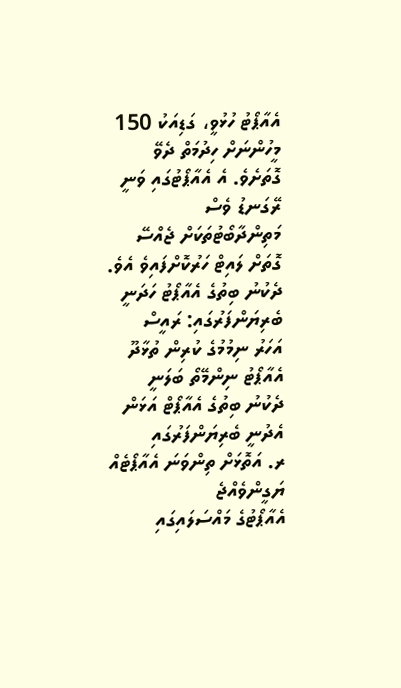އެއާޕޯޓު ހުޅުވީ، ގަޑިއަކު 150 މީހުންނަށް ހިދުމަތް ދެވޭ ގޮތަށެވެ. އެ އެއާޕޯޓުގައި ވަނީ ރޭގަނޑު ވެސް މަތިންދާބޯޓުތަކަށް ޖެއްސޭ ގޮތަށް ލައިޓް ހަރުކޮށްފައިވެ އެވެ.
ދެކުނު ބިތުގެ އެއާޕޯޓު ހަދަނީ ބެރިޔަންފަރުގައި: ރައީސް
އަހަރު ނިމުމުގެ ކުރިން ތުޅާދޫ އެއާޕޯޓު ނިންމޭތޯ ބަލަނީ
ދެކުނު ބިތުގެ އެއާޕޯޓް އަޅަން އެދުނީ ބެރިޔަންފަރުގައި
ރ. އަތޮޅަށް ތިންވަނަ އެއާޕޯޓެއް ޔަގީންވެއްޖެ
އެއާޕޯޓުގެ މައްސަލައިގައި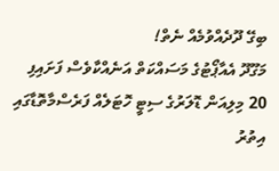ބިގޭ ދޫދެއްވުމެއް ނެތް!
މަގޫދޫ އެއާޕޯޓުގެ މަސައްކަތް އަނެއްކާވެސް ފަށައިފި
20 މިލިއަން ޑޮލަރުގެ ސިޓީ ހޮޓަލެއް ފަރެސްމާތޮޑާގައި
އިތުރު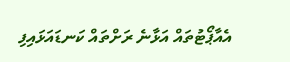އެއާޕޯޓުތައް އަޅާނެ ރަށްތައް ކަނޑައަޅައިފި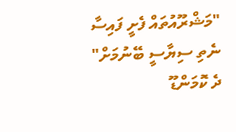"މަޝްރޫއުތައް ފެށީ ފައިސާ ނެތި ސިޔާސީ ބޭނުމަށް"
ދެ ކޮމަންޑޫ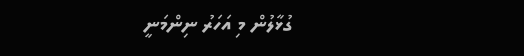ގުޅާލުން މި އަހަރު ނިންމަނީ